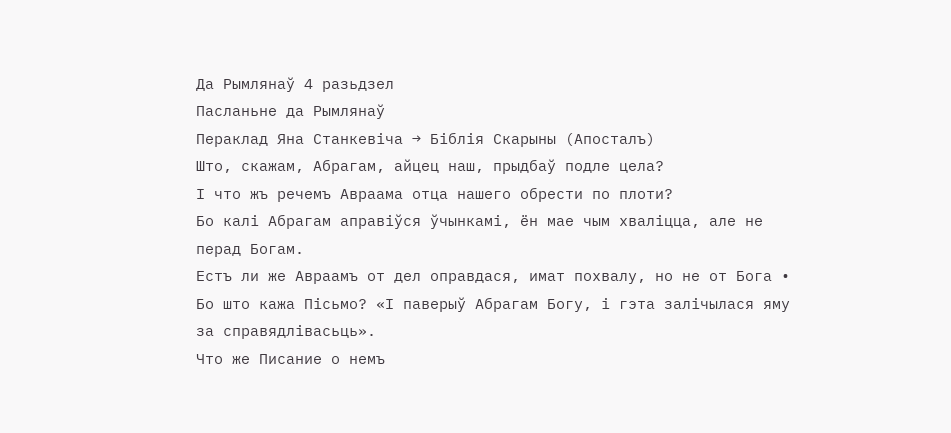Да Рымлянаў 4 разьдзел
Пасланьне да Рымлянаў
Пераклад Яна Станкевіча → Біблія Скарыны (Апосталъ)
Што, скажам, Абрагам, айцец наш, прыдбаў подле цела?
І что жъ речемъ Авраама отца нашего обрести по плоти?
Бо калі Абрагам аправіўся ўчынкамі, ён мае чым хваліцца, але не перад Богам.
Естъ ли же Авраамъ от дел оправдася, имат похвалу, но не от Бога •
Бо што кажа Пісьмо? «І паверыў Абрагам Богу, і гэта залічылася яму за справядлівасьць».
Что же Писание о немъ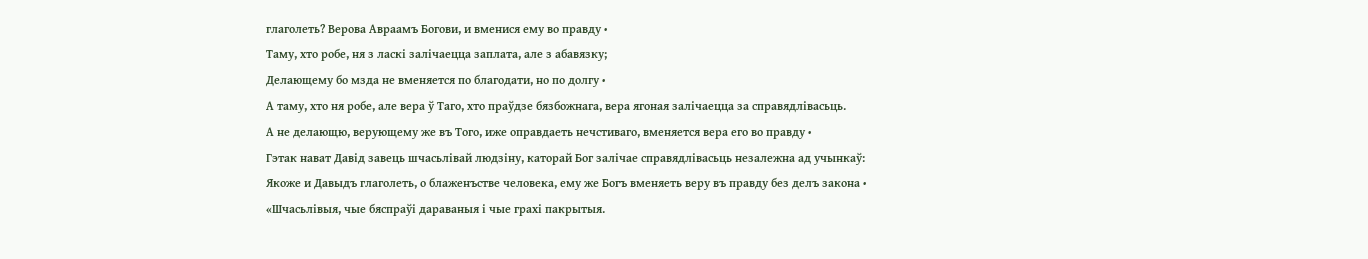глаголеть? Верова Авраамъ Богови, и вменися ему во правду •
Таму, хто робе, ня з ласкі залічаецца заплата, але з абавязку;
Делающему бо мзда не вменяется по благодати, но по долгу •
А таму, хто ня робе, але вера ў Таго, хто праўдзе бязбожнага, вера ягоная залічаецца за справядлівасьць.
А не делающю, верующему же въ Того, иже оправдаеть нечстиваго, вменяется вера его во правду •
Гэтак нават Давід завець шчасьлівай людзіну, каторай Бог залічае справядлівасьць незалежна ад учынкаў:
Якоже и Давыдъ глаголеть, о блаженъстве человека, ему же Богъ вменяеть веру въ правду без делъ закона •
«Шчасьлівыя, чые бяспраўі дараваныя і чые грахі пакрытыя.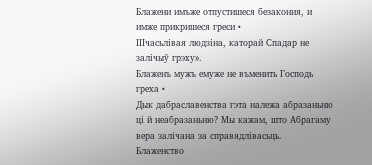Блажени имъже отпустишеся безакония, и имже прикришеся греси •
ІІІчасьлівая людзіна, каторай Спадар не залічыў грэху».
Блаженъ мужъ емуже не въменить Господь греха •
Дык дабраславенства гэта належа абразаньню ці й неабразаньню? Мы кажам, што Абрагаму вера залічана за справядлівасьць.
Блаженство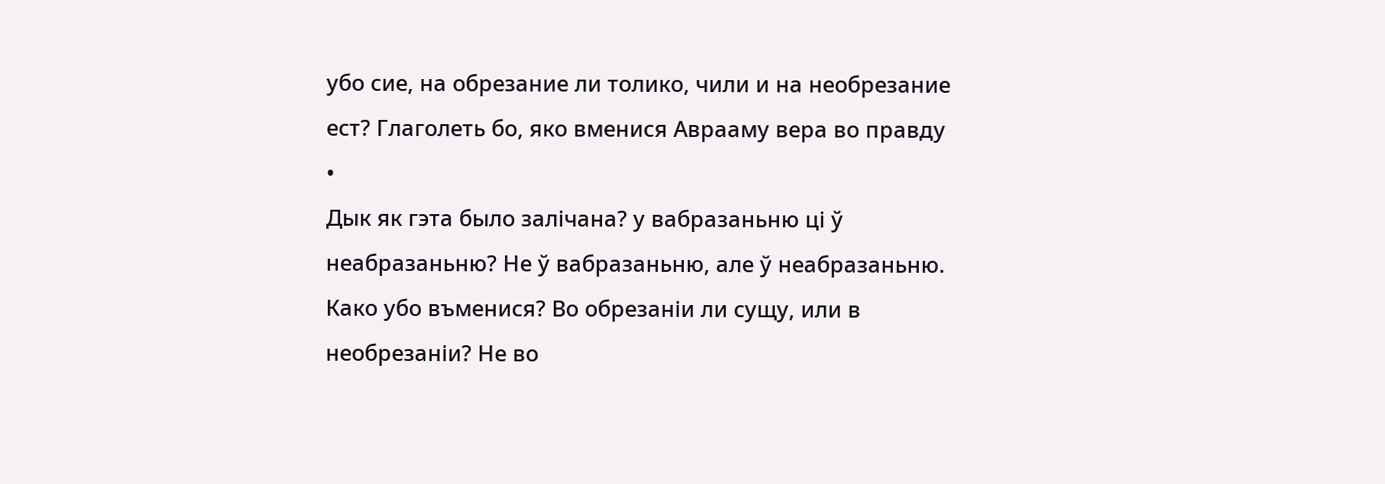убо сие, на обрезание ли толико, чили и на необрезание ест? Глаголеть бо, яко вменися Аврааму вера во правду •
Дык як гэта было залічана? у вабразаньню ці ў неабразаньню? Не ў вабразаньню, але ў неабразаньню.
Како убо въменися? Во обрезаніи ли сущу, или в необрезаніи? Не во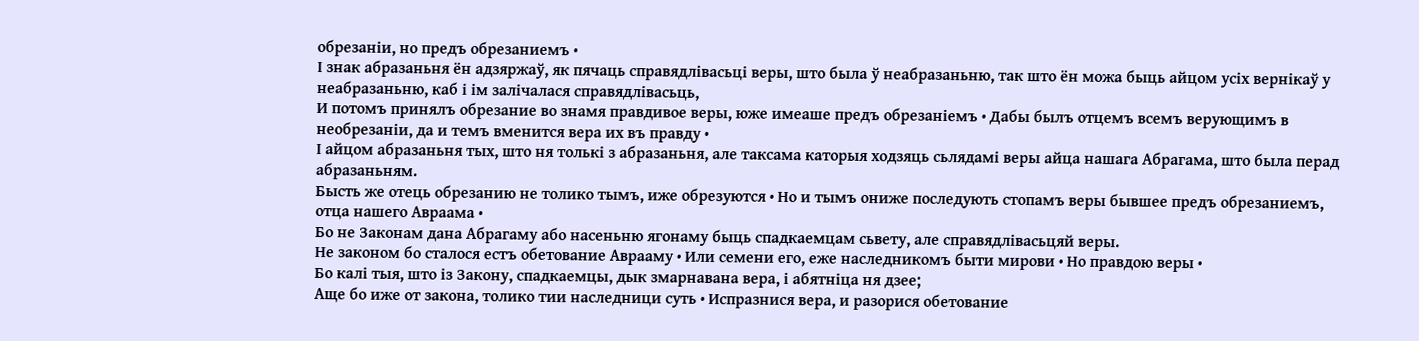обрезаніи, но предъ обрезаниемъ •
І знак абразаньня ён адзяржаў, як пячаць справядлівасьці веры, што была ў неабразаньню, так што ён можа быць айцом усіх вернікаў у неабразаньню, каб і ім залічалася справядлівасьць,
И потомъ принялъ обрезание во знамя правдивое веры, юже имеаше предъ обрезаніемъ • Дабы былъ отцемъ всемъ верующимъ в необрезаніи, да и темъ вменится вера их въ правду •
І айцом абразаньня тых, што ня толькі з абразаньня, але таксама каторыя ходзяць сьлядамі веры айца нашага Абрагама, што была перад абразаньням.
Бысть же отець обрезанию не толико тымъ, иже обрезуются • Но и тымъ ониже последують стопамъ веры бывшее предъ обрезаниемъ, отца нашего Авраама •
Бо не Законам дана Абрагаму або насеньню ягонаму быць спадкаемцам сьвету, але справядлівасьцяй веры.
Не законом бо сталося естъ обетование Аврааму • Или семени его, еже наследникомъ быти мирови • Но правдою веры •
Бо калі тыя, што із Закону, спадкаемцы, дык змарнавана вера, і абятніца ня дзее;
Аще бо иже от закона, толико тии наследници суть • Испразнися вера, и разорися обетование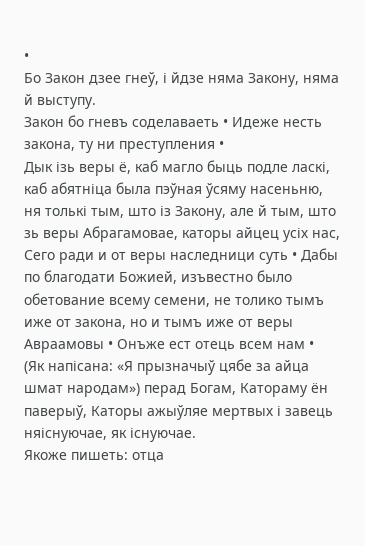•
Бо Закон дзее гнеў, і йдзе няма Закону, няма й выступу.
Закон бо гневъ соделаваеть • Идеже несть закона, ту ни преступления •
Дык ізь веры ё, каб магло быць подле ласкі, каб абятніца была пэўная ўсяму насеньню, ня толькі тым, што із Закону, але й тым, што зь веры Абрагамовае, каторы айцец усіх нас,
Сего ради и от веры наследници суть • Дабы по благодати Божией, изъвестно было обетование всему семени, не толико тымъ иже от закона, но и тымъ иже от веры Авраамовы • Онъже ест отець всем нам •
(Як напісана: «Я прызначыў цябе за айца шмат народам») перад Богам, Катораму ён паверыў, Каторы ажыўляе мертвых і завець няіснуючае, як існуючае.
Якоже пишеть: отца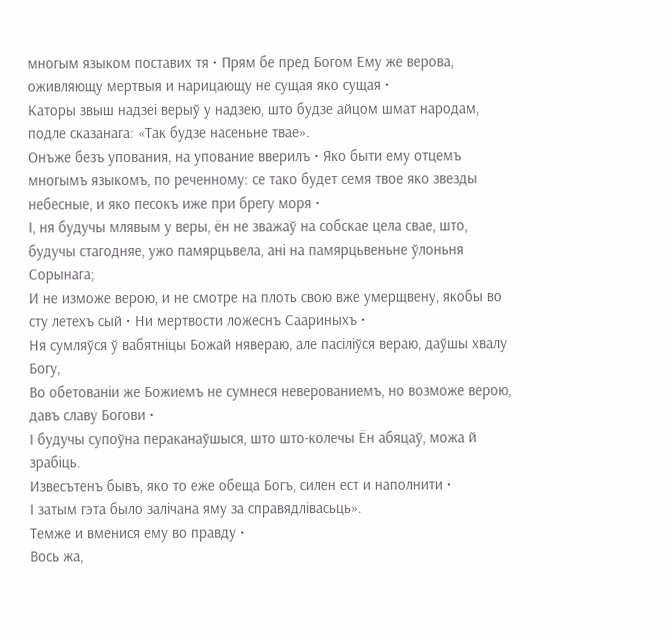многым языком поставих тя • Прям бе пред Богом Ему же верова, оживляющу мертвыя и нарицающу не сущая яко сущая •
Каторы звыш надзеі верыў у надзею, што будзе айцом шмат народам, подле сказанага: «Так будзе насеньне твае».
Онъже безъ упования, на упование вверилъ • Яко быти ему отцемъ многымъ языкомъ, по реченному: се тако будет семя твое яко звезды небесные, и яко песокъ иже при брегу моря •
І, ня будучы млявым у веры, ён не зважаў на собскае цела свае, што, будучы стагодняе, ужо памярцьвела, ані на памярцьвеньне ўлоньня Сорынага;
И не изможе верою, и не смотре на плоть свою вже умерщвену, якобы во сту летехъ сый • Ни мертвости ложеснъ Саариныхъ •
Ня сумляўся ў вабятніцы Божай нявераю, але пасіліўся вераю, даўшы хвалу Богу,
Во обетованіи же Божиемъ не сумнеся неверованиемъ, но возможе верою, давъ славу Богови •
І будучы супоўна пераканаўшыся, што што-колечы Ён абяцаў, можа й зрабіць.
Извесътенъ бывъ, яко то еже обеща Богъ, силен ест и наполнити •
І затым гэта было залічана яму за справядлівасьць».
Темже и вменися ему во правду •
Вось жа,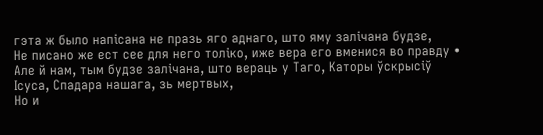гэта ж было напісана не празь яго аднаго, што яму залічана будзе,
Не писано же ест сее для него толіко, иже вера его вменися во правду •
Але й нам, тым будзе залічана, што вераць у Таго, Каторы ўскрысіў Ісуса, Спадара нашага, зь мертвых,
Но и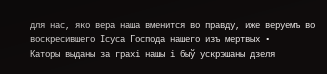для нас, яко вера наша вменится во правду, иже веруемъ во воскресившего Ісуса Господа нашего изъ мертвых •
Каторы выданы за грахі нашы і быў ускрэшаны дзеля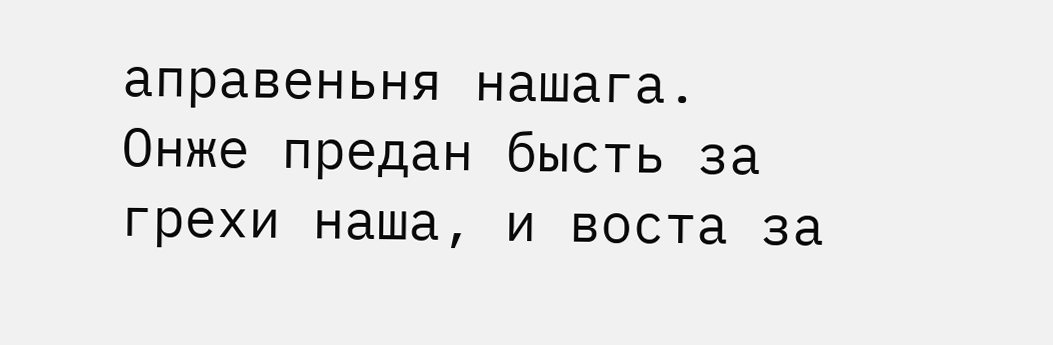аправеньня нашага.
Онже предан бысть за грехи наша, и воста за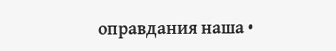оправдания наша •